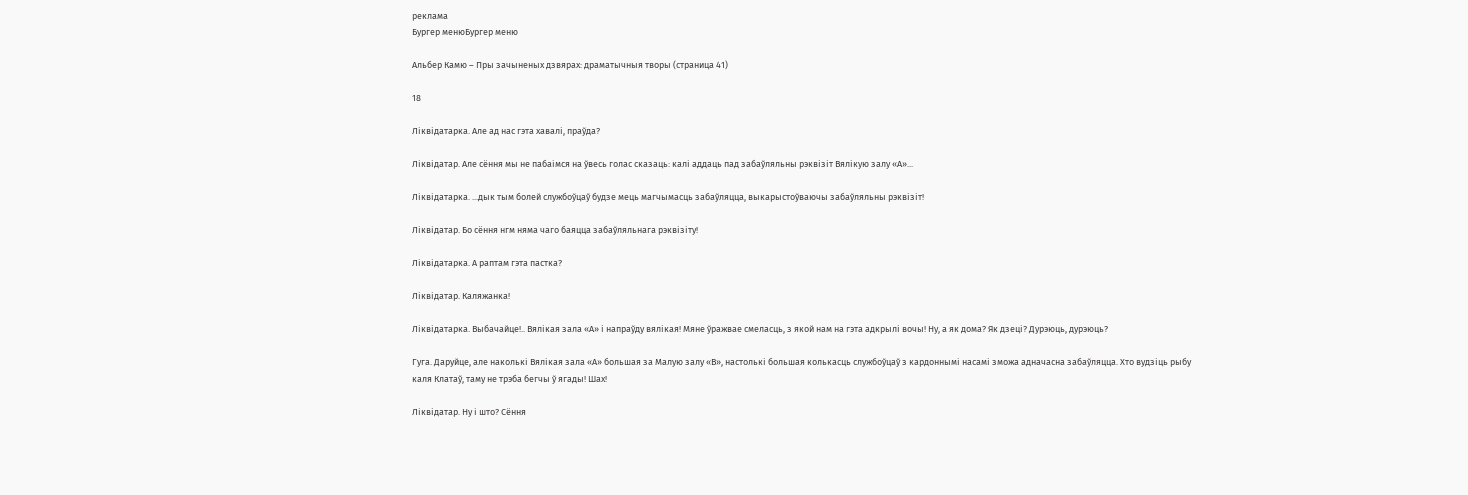реклама
Бургер менюБургер меню

Альбер Камю – Пры зачыненых дзвярах: драматычныя творы (страница 41)

18

Ліквідатарка. Але ад нас гэта хавалі, праўда?

Ліквідатар. Але сёння мы не пабаімся на ўвесь голас сказаць: калі аддаць пад забаўляльны рэквізіт Вялікую залу «А»...

Ліквідатарка. ...дык тым болей службоўцаў будзе мець магчымасць забаўляцца, выкарыстоўваючы забаўляльны рэквізіт!

Ліквідатар. Бо сёння нгм няма чаго баяцца забаўляльнага рэквізіту!

Ліквідатарка. А раптам гэта пастка?

Ліквідатар. Каляжанка!

Ліквідатарка. Выбачайце!.. Вялікая зала «А» і напраўду вялікая! Мяне ўражвае смеласць, з якой нам на гэта адкрылі вочы! Ну, а як дома? Як дзеці? Дурэюць, дурэюць?

Гуга. Даруйце, але наколькі Вялікая зала «А» большая за Малую залу «В», настолькі большая колькасць службоўцаў з кардоннымі насамі зможа адначасна забаўляцца. Хто вудзіць рыбу каля Клатаў, таму не трэба бегчы ў ягады! Шах!

Ліквідатар. Ну і што? Сёння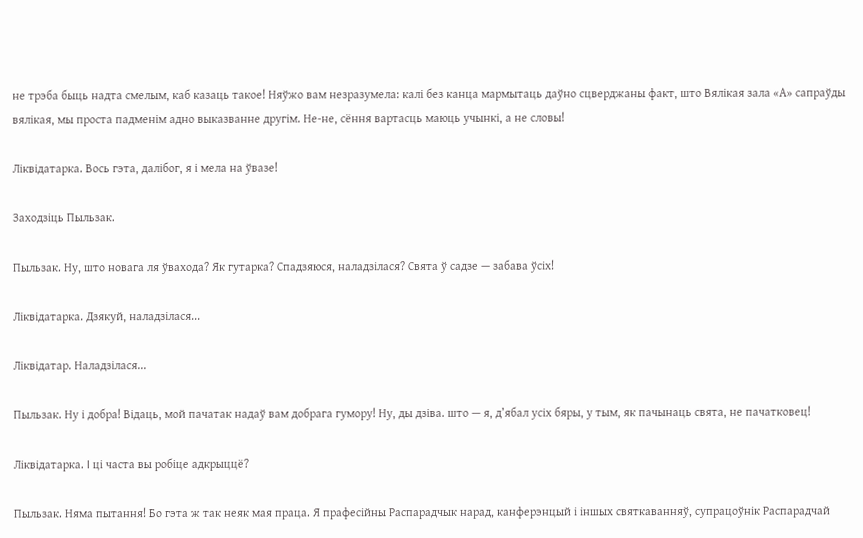не трэба быць надта смелым, каб казаць такое! Няўжо вам незразумела: калі без канца мармытаць даўно сцверджаны факт, што Вялікая зала «А» сапраўды вялікая, мы проста падменім адно выказванне другім. Не-не, сёння вартасць маюць учынкі, а не словы!

Ліквідатарка. Вось гэта, далібог, я і мела на ўвазе!

Заходзіць Пыльзак.

Пыльзак. Ну, што новага ля ўвахода? Як гутарка? Спадзяюся, наладзілася? Свята ў садзе — забава ўсіх!

Ліквідатарка. Дзякуй, наладзілася...

Ліквідатар. Наладзілася...

Пыльзак. Ну і добра! Відаць, мой пачатак надаў вам добрага гумору! Ну, ды дзіва. што — я, д’ябал усіх бяры, у тым, як пачынаць свята, не пачатковец!

Ліквідатарка. I ці часта вы робіце адкрыццё?

Пыльзак. Няма пытання! Бо гэта ж так неяк мая праца. Я прафесійны Распарадчык нарад, канферэнцый і іншых святкаванняў, супрацоўнік Распарадчай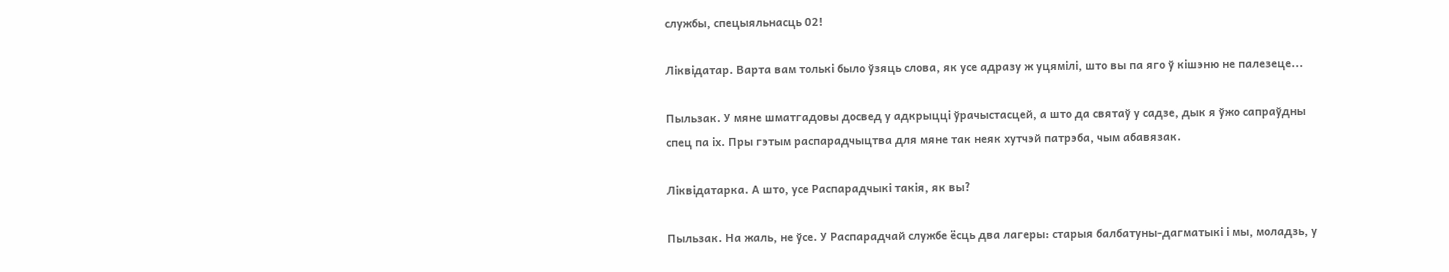службы, спецыяльнасць 02!

Ліквідатар. Варта вам толькі было ўзяць слова, як усе адразу ж уцямілі, што вы па яго ў кішэню не палезеце...

Пыльзак. У мяне шматгадовы досвед у адкрыцці ўрачыстасцей, а што да святаў у садзе, дык я ўжо сапраўдны спец па іх. Пры гэтым распарадчыцтва для мяне так неяк хутчэй патрэба, чым абавязак.

Ліквідатарка. А што, усе Распарадчыкі такія, як вы?

Пыльзак. На жаль, не ўсе. У Распарадчай службе ёсць два лагеры: старыя балбатуны-дагматыкі і мы, моладзь, у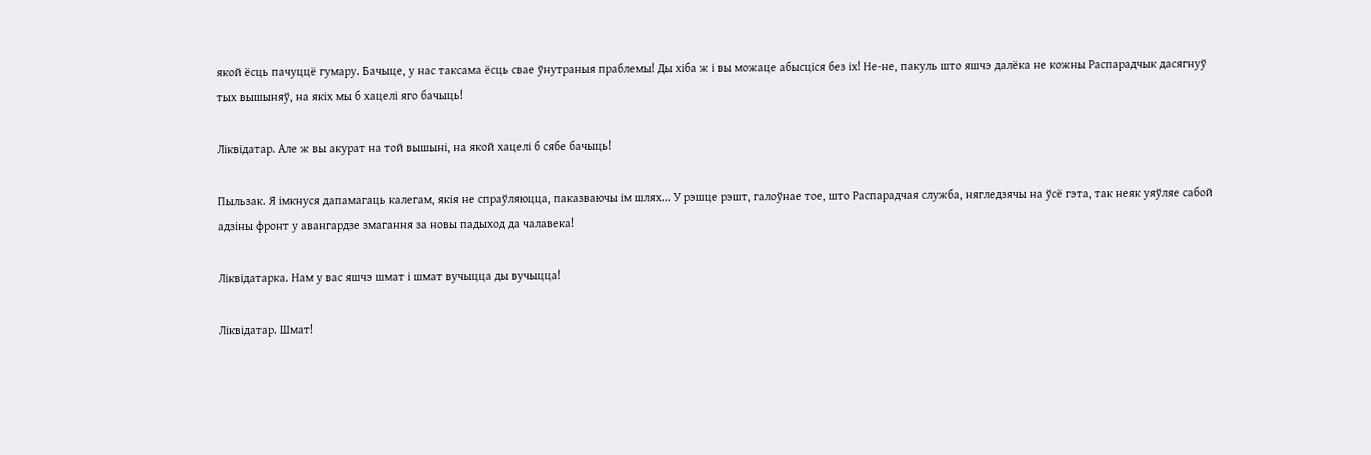якой ёсць пачуццё гумару. Бачыце, у нас таксама ёсць свае ўнутраныя праблемы! Ды хіба ж і вы можаце абысціся без іх! Не-не, пакуль што яшчэ далёка не кожны Распарадчык дасягнуў тых вышыняў, на якіх мы б хацелі яго бачыць!

Ліквідатар. Але ж вы акурат на той вышыні, на якой хацелі б сябе бачыць!

Пыльзак. Я імкнуся дапамагаць калегам, якія не спраўляюцца, паказваючы ім шлях... У рэшце рэшт, галоўнае тое, што Распарадчая служба, нягледзячы на ўсё гэта, так неяк уяўляе сабой адзіны фронт у авангардзе змагання за новы падыход да чалавека!

Ліквідатарка. Нам у вас яшчэ шмат і шмат вучыцца ды вучыцца!

Ліквідатар. Шмат!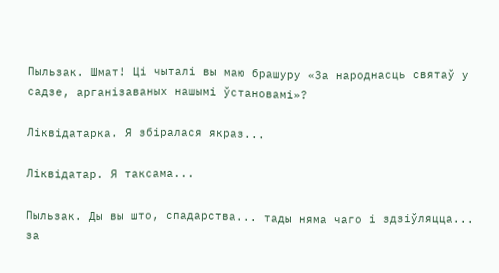Пыльзак. Шмат! Ці чыталі вы маю брашуру «За народнасць святаў у садзе, арганізаваных нашымі ўстановамі»?

Ліквідатарка. Я збіралася якраз...

Ліквідатар. Я таксама...

Пыльзак. Ды вы што, спадарства... тады няма чаго і здзіўляцца... за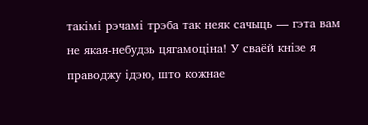такімі рэчамі трэба так неяк сачыць — гэта вам не якая-небудзь цягамоціна! У сваёй кнізе я праводжу ідэю, што кожнае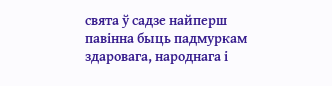свята ў садзе найперш павінна быць падмуркам здаровага, народнага і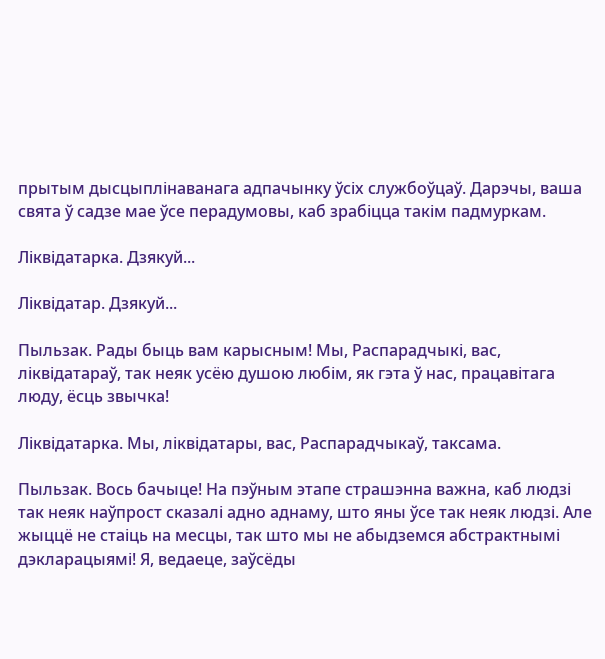прытым дысцыплінаванага адпачынку ўсіх службоўцаў. Дарэчы, ваша свята ў садзе мае ўсе перадумовы, каб зрабіцца такім падмуркам.

Ліквідатарка. Дзякуй...

Ліквідатар. Дзякуй...

Пыльзак. Рады быць вам карысным! Мы, Распарадчыкі, вас, ліквідатараў, так неяк усёю душою любім, як гэта ў нас, працавітага люду, ёсць звычка!

Ліквідатарка. Мы, ліквідатары, вас, Распарадчыкаў, таксама.

Пыльзак. Вось бачыце! На пэўным этапе страшэнна важна, каб людзі так неяк наўпрост сказалі адно аднаму, што яны ўсе так неяк людзі. Але жыццё не стаіць на месцы, так што мы не абыдземся абстрактнымі дэкларацыямі! Я, ведаеце, заўсёды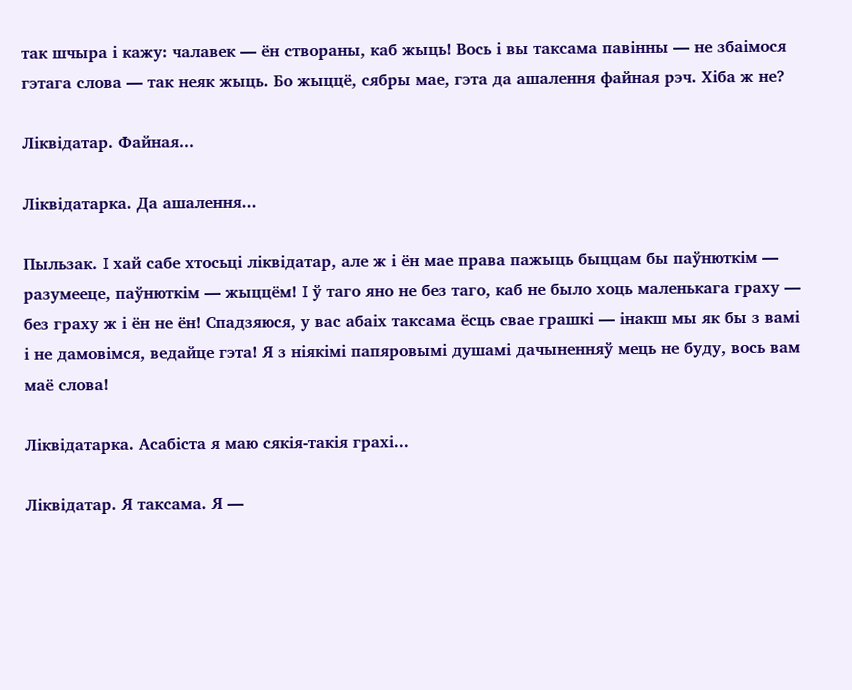так шчыра і кажу: чалавек — ён створаны, каб жыць! Вось і вы таксама павінны — не збаімося гэтага слова — так неяк жыць. Бо жыццё, сябры мае, гэта да ашалення файная рэч. Хіба ж не?

Ліквідатар. Файная...

Ліквідатарка. Да ашалення...

Пыльзак. I хай сабе хтосьці ліквідатар, але ж і ён мае права пажыць быццам бы паўнюткім — разумееце, паўнюткім — жыццём! I ў таго яно не без таго, каб не было хоць маленькага граху — без граху ж і ён не ён! Спадзяюся, у вас абаіх таксама ёсць свае грашкі — інакш мы як бы з вамі і не дамовімся, ведайце гэта! Я з ніякімі папяровымі душамі дачыненняў мець не буду, вось вам маё слова!

Ліквідатарка. Асабіста я маю сякія-такія грахі...

Ліквідатар. Я таксама. Я —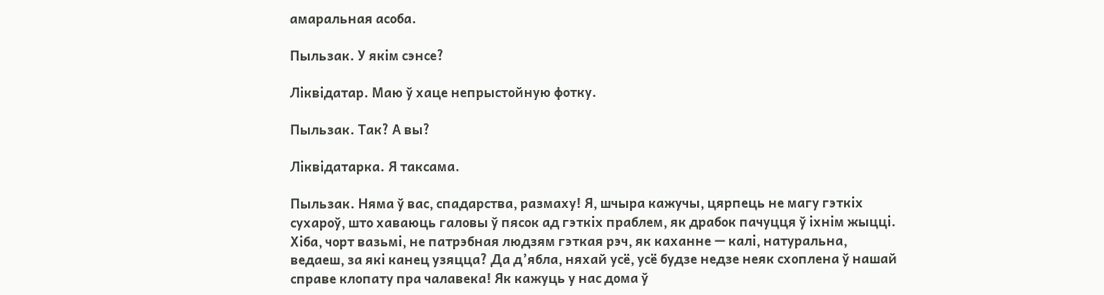амаральная асоба.

Пыльзак. У якім сэнсе?

Ліквідатар. Маю ў хаце непрыстойную фотку.

Пыльзак. Так? А вы?

Ліквідатарка. Я таксама.

Пыльзак. Няма ў вас, спадарства, размаху! Я, шчыра кажучы, цярпець не магу гэткіх сухароў, што хаваюць галовы ў пясок ад гэткіх праблем, як драбок пачуцця ў іхнім жыцці. Хіба, чорт вазьмі, не патрэбная людзям гэткая рэч, як каханне — калі, натуральна, ведаеш, за які канец узяцца? Да д’ябла, няхай усё, усё будзе недзе неяк схоплена ў нашай справе клопату пра чалавека! Як кажуць у нас дома ў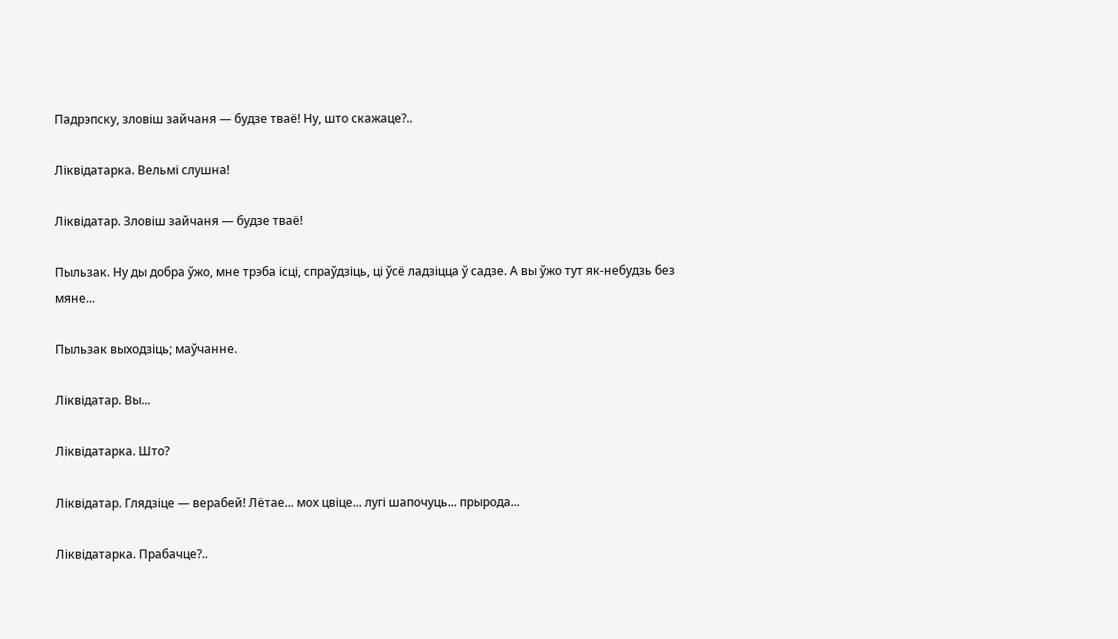Падрэпску, зловіш зайчаня — будзе тваё! Ну, што скажаце?..

Ліквідатарка. Вельмі слушна!

Ліквідатар. Зловіш зайчаня — будзе тваё!

Пыльзак. Ну ды добра ўжо, мне трэба ісці, спраўдзіць, ці ўсё ладзіцца ў садзе. А вы ўжо тут як-небудзь без мяне...

Пыльзак выходзіць; маўчанне.

Ліквідатар. Вы...

Ліквідатарка. Што?

Ліквідатар. Глядзіце — верабей! Лётае... мох цвіце... лугі шапочуць... прырода...

Ліквідатарка. Прабачце?..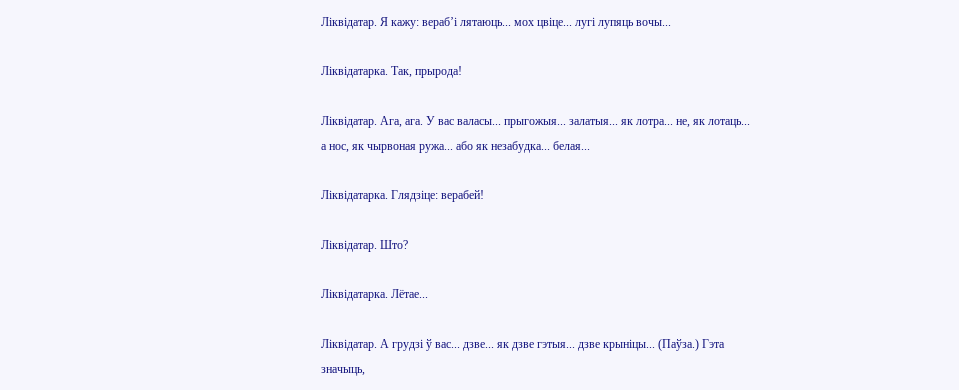Ліквідатар. Я кажу: вераб’і лятаюць... мох цвіце... лугі лупяць вочы...

Ліквідатарка. Так, прырода!

Ліквідатар. Ага, ага. У вас валасы... прыгожыя... залатыя... як лотра... не, як лотаць... а нос, як чырвоная ружа... або як незабудка... белая...

Ліквідатарка. Глядзіце: верабей!

Ліквідатар. Што?

Ліквідатарка. Лётае...

Ліквідатар. А грудзі ў вас... дзве... як дзве гэтыя... дзве крыніцы... (Паўза.) Гэта значыць,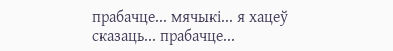прабачце... мячыкі... я хацеў сказаць... прабачце...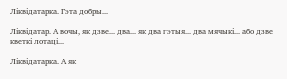Ліквідатарка. Гэта добры...

Ліквідатар. А вочы, як дзве... два... як два гэтыя... два мячыкі... або дзве кветкі лотаці...

Ліквідатарка. А як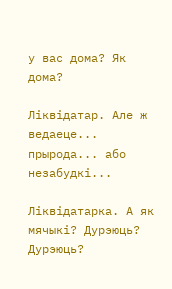у вас дома? Як дома?

Ліквідатар. Але ж ведаеце... прырода... або незабудкі...

Ліквідатарка. А як мячыкі? Дурэюць? Дурэюць?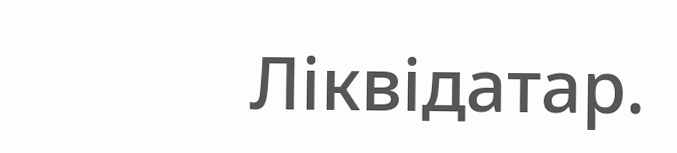Ліквідатар.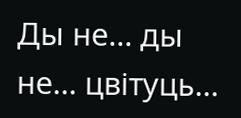Ды не... ды не... цвітуць...